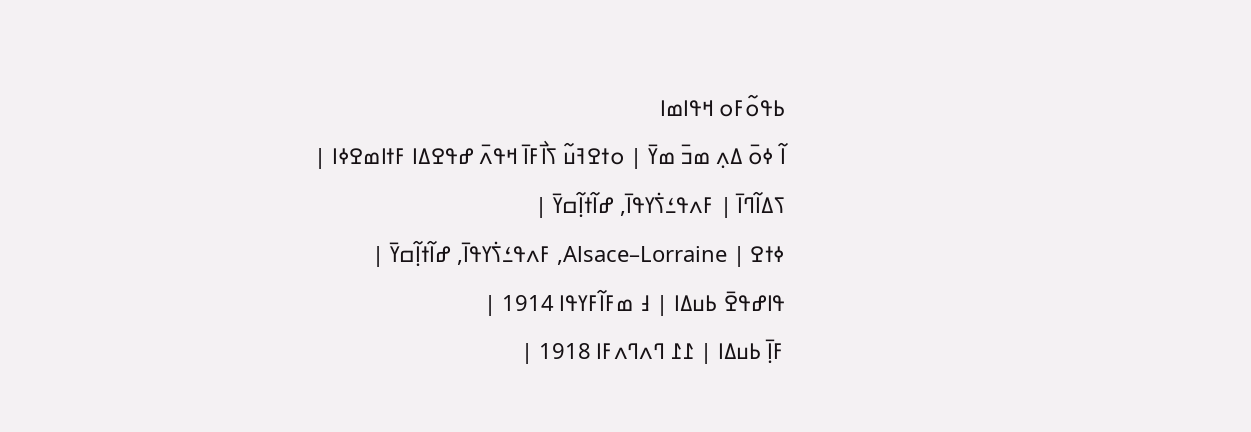ߕߟߋ߬ߓߋ ߞߟߊߘߊ
ߊ߬ ߦߋ߫ ߡߍ߲ ߘߏ߫ ߘߌ߫ | ߋߙߐߔߎ߬ ߖߊ߯ߓߊ߫ ߞߟߍ߫ ߝߟߐߡߊ ߓߙߊߘߐߦߊ |
ߖߡߊ߬ߣߊ߫ | ߓߍߟߑߖ߭ߌߟߊ߫, ߝߊ߬ߙߊ߲߬ߛߌ߫ |
ߦߙߐ | Alsace–Lorraine, ߓߍߟߑߖ߭ߌߟߊ߫, ߝߊ߬ߙߊ߲߬ߛߌ߫ |
ߟߊߝߟߐ߫ ߕߎߡߊ | ߃ ߘߓߊ߬ߓߌߟߊ 1914 |
ߓߊ߲߫ ߕߎߡߊ | ߁߁ ߣߍߣߍߓߊ 1918 |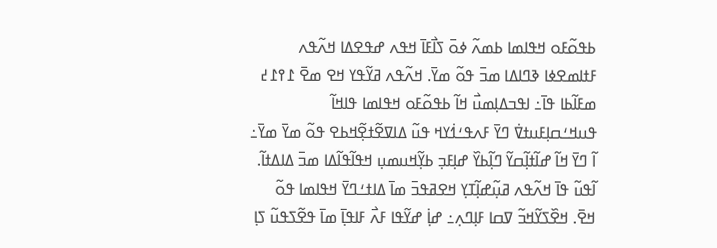ߕߟߋ߬ߓߋ ߞߟߊߘߊ ߕߘߍ߬ ߦߋ߫ ߖߊ߯ߓߊ߫ ߞߟߍ ߝߟߐߡߊ ߞߍ߬ߟߍ ߓߙߊߘߐߦߊ ߢߣߊߡߊ ߘߏ߫ ߟߋ߬ ߘߌ߫. ߞߍ߬ߟߍ ߥߌ߬ߟߌ ߞߐ ߘߐ߫ ߁߉߁߄ ߘߓߊ߬ߕߊ ߟߊ߫߸ ߊߟߏߡߊ߲ߘߎ߯ ߞߊ߬ ߕߟߋ߬ߓߋ ߞߟߊߘߊ ߟߊߞߊ߬ ߟߎߞߑߛߊ߲ߓߎߙߜ߭ ߣߌ߫ ߓߍߟߑߗ߭ߌߞ ߟߎ߬ ߡߊߜߐ߬ߙߐ߲߬ߞߕߐ ߟߋ߬ ߘߌ߫ ߘߌ߫߸ ߊ߬ ߣߌ߫ ߞߊ߬ ߝߊ߬ߙߊ߲߬ߛߌ߬ ߣߊ߲߬ߕߌ߰ ߝߊ߲ߓߏ߲ ߕߌ߲߬ߞߎߘߎ߲ ߞߟߊ߬ߟߊ߬ߡߊ ߘߏ߫ ߡߊߡߙߊ߬. ߊ߬ߟߎ߬ ߟߊ߫ ߞߍ߬ߟߍ ߥߎ߲߬ߝߊ߲߬ߠߌ߲ ߞߐߥߟߏ߫ ߘߊ߫ ߡߊߙߑߣߌ߫ ߞߟߊߘߊ ߟߋ߬ ߞߐ߫. ߞߐ߰ߖߌ߬ߞߏ߬ ߜߛߊ ߓߊ߲ߣߍ߲߸ ߝߊ߲߭ ߝߌ߬ߟߊ ߓߍ߯ ߓߊߟߊ߲߫ ߘߊ߫ ߟߐ߬ߖߟߎ߬ ߖߊ߲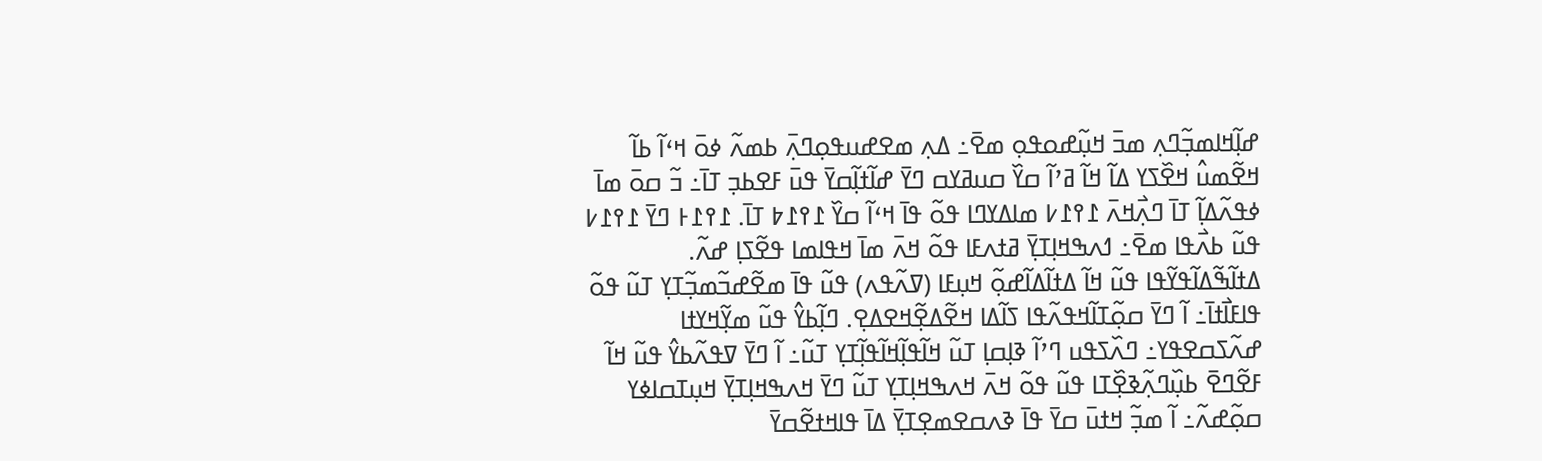ߝߊ߲߬ߞߊߘߏ߲߬ߣߍ߲ ߘߏ߫ ߞߎ߲߬ߝߋߟߋ߲ ߘߐ߫߸ ߡߍ߲ ߘߐߝߎߟߋ߲ߣߍ߲߫ ߕߘߍ߬ ߦߋ߫ ߞߵߊ߬ ߕߊ߬ ߞߐ߬ߘߎ߮ ߞߐ߰ߖߌ ߡߊ߬ ߞߊ߬ ߥߴߊ߬ ߛߌ߰ ߛߎߥߌߛ ߣߌ߫ ߝߊ߬ߙߊ߲߬ߛߌ߫ ߟߎ߫ ߓߐߕߏ߲ ߠߊ߫߸ ߏ߬ ߛߋ߫ ߘߊ߫ ߦߟߍ߬ߡߊ߲߬ ߠߊ߫ ߣߍ߲߯ߞߍ߫ ߁߉߁߇ ߘߊߡߌߣߊ ߟߋ߬ ߟߊ߫ ߞߵߊ߬ ߛߌ߰ ߁߉߁߈ ߠߊ߫. ߁߉߁߅ ߣߌ߫ ߁߉߁߇ ߟߎ߬ ߕߍ߯ߟߊ ߘߐ߫߸ ߗߍߒߞߊ߲ߠߌ߲߫ ߥߙߍߓߊ ߟߋ߬ ߞߍ߫ ߘߊ߫ ߞߟߊߘߊ ߟߐ߬ߖߊ߲ ߝߍ߬. ߡߙߊ߬ߒ߬ߡߊ߬ߟߌ߬ߟߊ ߟߎ߬ ߞߊ߬ ߡߙߊ߬ߡߊ߬ߝߋ߲߬ ߞߎ߲ߓߊ (ߜߍ߬ߟߍ) ߟߎ߬ ߟߊ߫ ߘߐ߬ߝߏ߬ߘߏ߲߬ߠߌ߲ ߠߎ߬ ߟߋ߬ ߟߊߓߊ߯ߙߊ߫߸ ߊ߬ ߣߌ߫ ߛߋ߲߬ߠߊ߬ߞߟߍ߬ߟߊ ߖߊ߬ߡߊ ߞߐ߬ߡߐ߲߬ߞߐߡߐ߲. ߣߊ߲߬ߕߌ߮ ߟߎ߬ ߘߌ߲߬ߞߌߙߊ ߝߍ߬ߖߛߐߟߌ߸ ߣߍ߰ߖߟߎ ߣߴߊ߬ ߢߊ߲ߛߊ߲ ߠߎ߬ ߞߊ߬ߟߊ߲߬ߞߊ߬ߟߊ߲߬ߠߌ߲ ߠߎ߬߸ ߊ߬ ߣߌ߫ ߜߟߍ߬ߕߌ߮ ߟߎ߬ ߞߊ߬ ߓߐ߬ߣߐ߫ ߕߎ߲߰ߣߍ߲߬ߢߐ߲߰ߠߊ ߟߎ߬ ߟߋ߬ ߞߍ߫ ߞߍߒߞߊ߲ߠߌ߲ ߠߎ߬ ߣߌ߫ ߞߍߒߞߊ߲ߠߌ߲߫ ߞߎ߲ߠߛߊߦߌ ߛߋ߲߬ߝߍ߬߸ ߊ߬ ߘߏ߲߬ ߞߙߎ߫ ߛߌ߫ ߟߊ߫ ߢߍߛߐߘߐ߲ߠߌ߲߫ ߡߊ߫ ߟߊߞߙߐ߬ߛߌ߫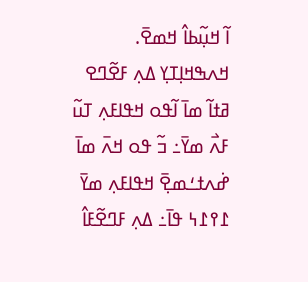ߊ߬ ߞߎ߲߬ߕߊ߮ ߞߘߐ߫. ߞߍߒߞߊ߲ߠߌ߲ ߡߍ߲ ߓߐ߬ߣߐ ߥߙߊ߬ ߘߊ߫ ߊ߬ߟߋ ߞߟߊߓߍ߲ ߠߎ߬ ߓߍ߯ ߘߌ߫߸ ߏ߬ ߟߋ ߞߍ߫ ߘߊ߫ ߝ߭ߍߙߑߘߐ߲߫ ߞߟߊߓߍ߲ ߘߌ߫ ߁߉߁߆ ߟߊ߫߸ ߡߍ߲ ߓߣߐ߬ߓߊ߮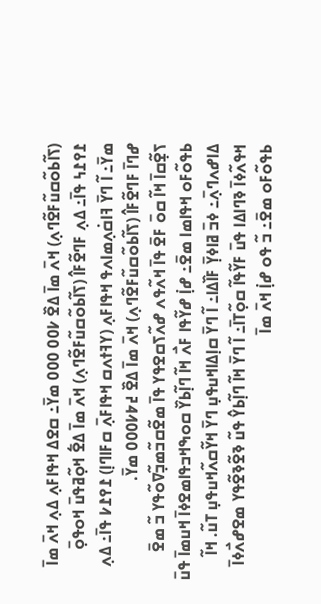(ߖߊ߬ߕߋ߬ߛߎ߬ߓߐ߬ߣߍ߲) ߞߍ߫ ߘߊ߫ ߡߐ߰ ߇߀߀ ߀߀߀ ߘߌ߫߸ ߛߐߡ ߞߟߊߓߍ߲ ߡߍ߲ ߞߍ߫ ߘߊ߫ ߁߉߁߆ ߟߊ߫߸ ߡߍ߲ ߓߣߐ߬ߓߊ߮ (ߖߊ߬ߕߋ߬ߛߎ߬ߓߐ߬ߣߍ߲) ߞߍ߫ ߘߊ߫ ߡߐ߱ ߞߋ߲߬ߥߟߎ߫ ߞߋߟߋ߲߫ ߘߌ߫߸ ߊ߬ ߣߌ߫ ߔߊߛ߭ߍ߲ߘߊߍߟ ߞߟߊߓߍ߲ (ߌߔߙߍߛ ߞߟߊߓߍ߲߫ ߛߓߊߣߊ߲) ߁߉߁߇ ߟߊ߫߸ ߡߍ߲ ߝߣߊ߫ ߓߣߐ߬ߓߊ߮ (ߖߊ߬ߕߋ߬ߛߎ߬ߓߐ߬ߣߍ߲) ߞߍ߫ ߘߊ߫ ߡߐ߰ ߄߈߇߀߀߀ ߘߌ߫.
ߖߐ߲߬ߛߊ߫ ߞߊ߬ ߛߋ߫ ߓߐ߫ ߟߊ߫ ߞߍ߬ߟߍ ߝߍ߬ߖߛߐߟߌ ߟߊ߫ ߘߐ߬ߛߏ߬ߘߏ߲߬ߜߋ߬ߟߌ ߏ߬ ߘߐ߫ ߕߟߋ߬ߓߋ ߞߟߊߘߊ ߘߐ߫߸ ߝߊ߲߭ ߝߌ߬ߟߊ ߓߍ߯ ߞߊ߬ ߣߊ߲߬ߕߌ߰ ߛߋߒߞߏߟߊߘߐߦߊ߫ ߞߎߘߊ߫ ߟߎ߫ ߡߊߝߍߣߍ߲߫߸ ߦߏ߫ ߥߊߦߌ߲߫ ߓߊ߰ߡߊ߸ ߊ߬ ߣߌ߫ ߛߊ߲ߡߊߞߎߟߎ߲ ߣߌ߫ ߞߌ߬ߛߍ߬ߞߎߟߎ߲ ߠߎ߬. ߞߊ߬ ߞߟߍ߬ߦߊ߫ ߢߣߊߡߊ ߟߎ߫ ߓߌ߬ߟߊ߬ ߛߋ߲߬ߠߊ߫߸ ߊ߬ ߣߌ߫ ߞߊ߬ ߣߊ߲߬ߕߌ߮ ߟߎ߬ ߢߐ߬ߢߐ߬ߟߌ ߘߐߝߍ߯ߦߊ߫ ߕߟߋ߬ߓߋ ߘߐ߫߸ ߏ߬ ߟߋ ߝߊ߲߭ ߞߍ߫ ߘߊ߫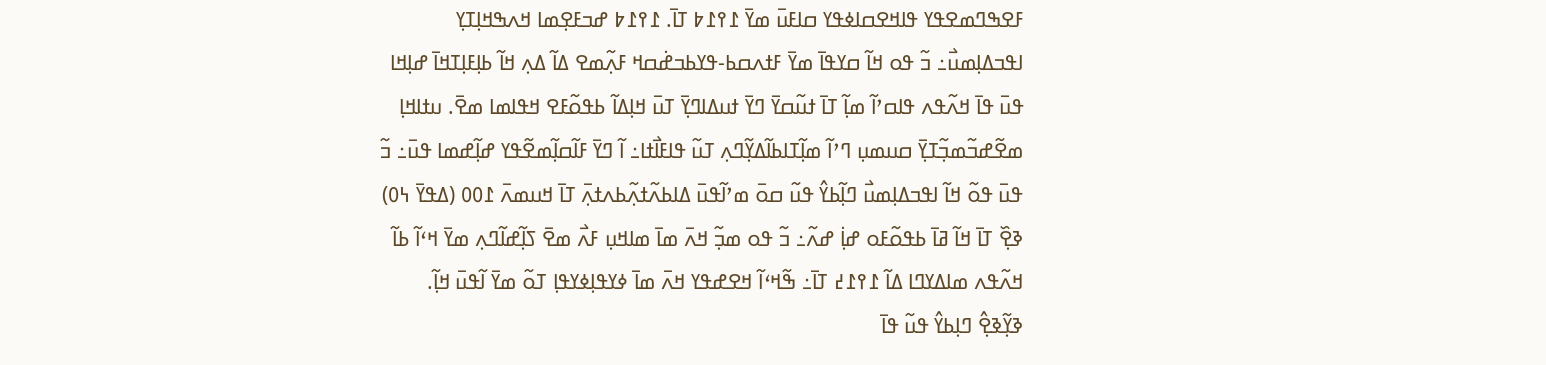ߓߐߒߣߘߐߟߌ ߟߊߞߐߛߊߦߟߌ ߛߊߓߎ߫ ߘߌ߫ ߁߉߁߈ ߠߊ߫. ߁߉߁߈ ߝߏߓߐ߲ߘߊ ߞߍߒߞߊ߲ߠߌ߲ ߊߟߏߡߊ߲ߘߎ߯߸ ߏ߬ ߟߋ ߞߊ߬ ߛߌߟߊ߫ ߘߌ߫ ߓߙߍߛߕ-ߟߌߕߏߝ߭ߛߞ ߓߍ߲߬ߘߐ ߡߊ߬ ߡߍ߲ ߞߊ߬ ߕߊ߲ߓߊ߲ߠߞߊ߫ ߝߊ߲ߞߊ ߟߎ߫ ߟߊ߫ ߞߍ߬ߟߍ ߟߊߛߴߊ߬ ߘߊ߲߬ ߠߊ߫ ߙߎ߬ߛߌ߫ ߣߌ߫ ߙߎߡߊߣߌ߲߫ ߠߎ߫ ߞߊ߲ߡߊ߬ ߕߟߋ߬ߓߐ ߞߟߊߘߊ ߘߐ߫. ߎߙߊߞߊ߲ ߘߐ߬ߝߏ߬ߘߏ߲߬ߠߌ߲߫ ߛߎߘߎ߲ ߣߴߊ߬ ߘߊ߲߬ߠߊߕߊ߬ߡߌ߲߬ߣߍ߲ ߠߎ߬ ߟߊߓߊ߯ߙߊ߸ ߊ߬ ߣߌ߫ ߓߊ߬ߛߊ߲߬ߘߐ߬ߟߌ ߝߊ߲߬ߝߘߊ ߟߎ߫߸ ߏ߬ ߟߎ߫ ߟߋ߬ ߞߊ߬ ߊߟߏߡߊ߲ߘߎ߯ ߣߊ߲߬ߕߌ߮ ߟߎ߬ ߛߋ߫ ߘߴߊ߬ߟߎ߫ ߡߊߕߍ߬ߙߍ߲߬ߕߍߙߍ߲߫ ߠߊ߫ ߞߎߘߍ߫ ߁߀߀ (ߡߟߌ߫ ߆߀) ߢߐ߲߰ ߠߊ߫ ߞߊ߬ ߥߊ߫ ߕߟߋ߬ߓߋ ߝߊ߲߭ ߝߍ߬߸ ߏ߬ ߟߋ ߘߏ߲߬ ߞߍ߫ ߘߊ߫ ߘߊߞߎ߲ ߓߍ߯ ߘߐ߫ ߖߊ߲߬ߝߊ߬ߣߍ߲ ߘߌ߫ ߞߵߊ߬ ߕߊ߬ ߞߍ߬ߟߍ ߘߊߡߌߣߊ ߡߊ߬ ߁߉߁߄ ߠߊ߫߸ ߒ߬ߞߵߊ߬ ߞߐߝߟߌ ߞߍ߫ ߘߊ߫ ߦߌߟߊ߲ߦߌߟߊ߲ ߠߋ߬ ߘߌ߫ ߊ߬ߟߎ߫ ߞߊ߲߬.
ߢߌ߲߬ߢߐ߲߮ ߣߊ߲ߕߌ߮ ߟߎ߬ ߟߊ߫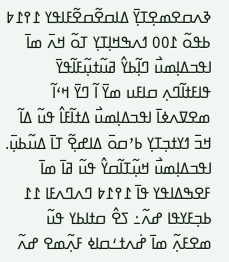ߢߍߛߐߘߐ߲ߠߌ߲߫ ߡߊߛߐ߬ߛߐ߬ߓߊߟߌ ߁߉߁߈ ߕߟߋ߬ ߁߀߀ ߗߍߒߞߊ߲ߠߌ߲ ߠߋ߬ ߞߍ߫ ߘߊ߫ ߊߟߏߡߊ߲ߘߎ߯ ߣߊ߲߬ߕߌ߮ ߥߎ߬ߙߎ߲߬ߓߊ߬ߟߌ߫ ߟߊߓߙߊ߬ߣߍ߲ ߛߊߓߎ ߘߌ߫ ߊ߬ ߣߌ߫ ߞߵߊ߬ ߘߐߜߍߦߊ߫ ߊߟߏߡߊ߲ߘߎ߯ ߡߙߊ߬ߓߊ߮ ߟߎ߬ ߡߊ߬ ߞߏ߫ ߗߌߙߏ߲ߠߌ߲ ߕߴߛߋ߫ ߡߊߝߐ߲߬ ߠߊ߫ ߡߎ߬ߕߎ߲߫. ߊߟߏߡߊ߲ߘߎ߯ ߞߎ߲߬ߠߊ߬ߛߌ߮ ߟߎ߬ ߥߊ߫ ߘߊ߫ ߓߐߒߡߊߟߌ ߟߊ߫ ߁߉߁߈ ߣߍߣߍߓߊ ߁߁ ߕߏ߲ߓߌߟߊ ߝߍ߬߸ ߖߐ߮ ߛߙߊߕߌ ߟߎ߬ ߘߐߓߍ߲߬ ߘߊ߫ ߝ߭ߍߙߑߛߊߦ ߓߍ߲߬ߘߐ ߝߍ߬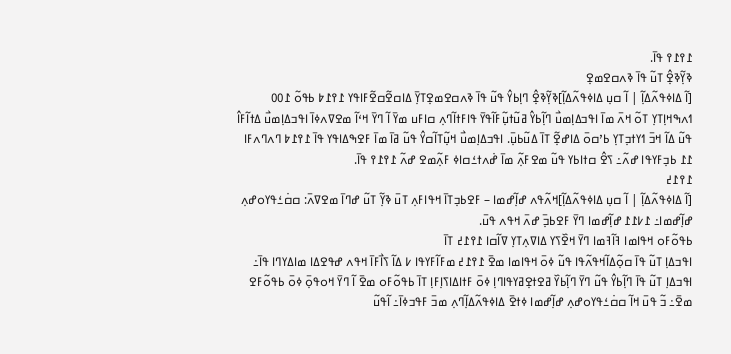߁߉߁߉ ߟߊ߫.
ߢߌ߲߬ߢߐ߲߮ ߠߎ߬ ߟߊ߫ ߢߍߛߐߘߐ߲
[ߊ߬ ߡߊߦߟߍ߬ߡߊ߲߬ | ߊ߬ ߛߎ߲ ߡߊߦߟߍ߬ߡߊ߲߬]ߢߌ߲߬ߢߐ߲߮ ߣߊ߲ߕߌ߮ ߟߎ߬ ߟߊ߫ ߢߍߛߐߘߐ߲ߠߌ߲߫ ߡߊߛߐ߬ߛߐ߬ߓߊߟߌ ߁߉߁߈ ߕߟߋ߬ ߁߀߀ ߗߍߒߞߊ߲ߠߌ߲ ߠߋ߬ ߞߍ߫ ߘߊ߫ ߊߟߏߡߊ߲ߘߎ߯ ߣߊ߲߬ߕߌ߮ ߥߎ߬ߙߎ߲߬ߓߊ߬ߟߌ߫ ߟߊߓߙߊ߬ߣߍ߲ ߛߊߓߎ ߘߌ߫ ߊ߬ ߣߌ߫ ߞߵߊ߬ ߘߐߜߍߦߊ߫ ߊߟߏߡߊ߲ߘߎ߯ ߡߙߊ߬ߓߊ߮ ߟߎ߬ ߡߊ߬ ߞߏ߫ ߗߌߙߏ߲ߠߌ߲ ߕߴߛߋ߫ ߡߊߝߐ߲߬ ߠߊ߫ ߡߎ߬ߕߎ߲߫. ߊߟߏߡߊ߲ߘߎ߯ ߞߎ߲߬ߠߊ߬ߛߌ߮ ߟߎ߬ ߥߊ߫ ߘߊ߫ ߓߐߒߡߊߟߌ ߟߊ߫ ߁߉߁߈ ߣߍߣߍߓߊ ߁߁ ߕߏ߲ߓߌߟߊ ߝߍ߬߸ ߖߐ߮ ߛߙߊߕߌ ߟߎ߬ ߘߐߓߍ߲߬ ߘߊ߫ ߝ߭ߍߙߑߛߊߦ ߓߍ߲߬ߘߐ ߝߍ߬ ߁߉߁߉ ߟߊ߫.
߁߉߁߄
[ߊ߬ ߡߊߦߟߍ߬ߡߊ߲߬ | ߊ߬ ߛߎ߲ ߡߊߦߟߍ߬ߡߊ߲߬]ߞߍ߬ߟߍ ߝߊ߲߬ߝߘߊ – ߓߐߕߏ߲ߠߊ߫ ߞߟߊߓߍ߲ ߠߎ߫ ߢߌ߲߬ ߠߎ߬ ߝߣߊ߫ ߘߐߜߍ߫: ߛߛ߭ߑߟߌߋߝߍ߲ ߝߊ߲߬ߝߘߊ߸ ߁߇߁߁ ߝߊ߲߬ߝߘߊ ߣߌ߫ ߓߐߕߏ߲߫ ߝߍ߫ ߞߟߍ ߟߎ߫.
ߕߟߋ߬ߓߋ ߞߟߊߘߊ ߔߊ߬ߔߘߊ ߣߌ߫ ߞߐ߰ߖߌ ߡߊߜߍ߲ߠߌ߲ ߜߊ߬ߛߊ ߁߉߁߄ ߠߊ߫
ߊߟߏߡߊ߲ ߠߎ߬ ߟߊ߫ ߛߋ߲߬ߡߊ߬ߞߟߍ߬ߟߊ ߟߎ߬ ߦߋ߫ ߞߟߊߘߊ ߘߐ߫ ߁߉߁߄ ߘߓߊ߬ߓߌߟߊ ߇ ߡߊ߬ ߖߊ߯ߓߊ߫ ߞߟߍ ߝߟߐߡߊ ߘߊߡߌߣߊ ߟߊ߫߸ ߊߟߏߡߊ߲ ߠߎ߬ ߟߊ߫ ߣߊ߲߬ߕߌ߮ ߟߎ߬ ߣߌ߫ ߣߊ߲߬ߕߌ߰ ߥߐߙߐ߲ߥߌߟߊߣߊ߲ ߦߋ߫ ߓߙߊߡߊߖߊ߲ߓߊ߲ ߠߊ߫ ߕߟߋ߬ߓߋ ߘߐ߫ ߊ߬ ߣߌ߫ ߞߋߟߋ߲߫ ߦߋ߫ ߕߟߋ߬ߓߐ ߘߐ߫߸ ߏ߬ ߟߎ߫ ߞߊ߬ ߛߛ߭ߑߟߌߋߝߍ߲ ߝߊ߲߬ߝߘߊ ߦߙߐ߫ ߡߊߦߟߍ߬ߡߊ߲߬ߣߍ߲ ߘߏ߫ ߓߟߏߦߊ߫߸ ߊ߬ߟߎ߬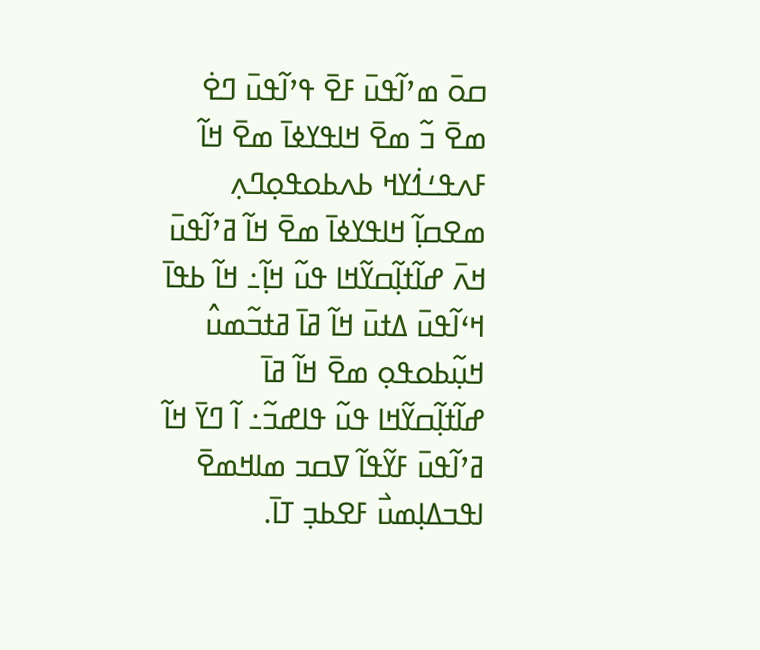ߛߋ߫ ߘߴߊ߬ߟߎ߫ ߓߐ߫ ߟߴߊ߬ߟߎ߫ ߣߐ߭ ߘߐ߫ ߏ߬ ߘߐ߫ ߞߊߟߌߦߊ߫ ߘߐ߫ ߞߊ߬ ߓߍߟߑߗ߭ߌߞ ߕߍߕߋߟߋ߲ߣߍ߲ ߘߐߛߊ߲߬ ߞߊߟߌߦߊ߫ ߘߐ߫ ߞߊ߬ ߥߴߊ߬ߟߎ߫ ߞߍ߫ ߝߊ߬ߙߊ߲߬ߛߌ߬ߞߊ ߟߎ߬ ߞߊ߲߬߸ ߞߊ߬ ߕߟߊ߫ ߞߵߊ߬ߟߎ߫ ߡߙߎ߫ ߞߊ߬ ߥߊ߫ ߥߙߏ߬ߘߎ߮ ߞߎ߲߬ߕߋߟߋ߲ ߘߐ߫ ߞߊ߬ ߥߊ߫ ߝߊ߬ߙߊ߲߬ߛߌ߬ߞߊ ߟߎ߬ ߟߊߝߏ߬߸ ߊ߬ ߣߌ߫ ߞߊ߬ ߥߴߊ߬ߟߎ߫ ߓߌ߬ߟߊ߬ ߜߛߏ ߘߊߞߘߐ߫ ߊߟߏߡߊ߲ߘߎ߯ ߓߐߕߏ߲ ߠߊ߫.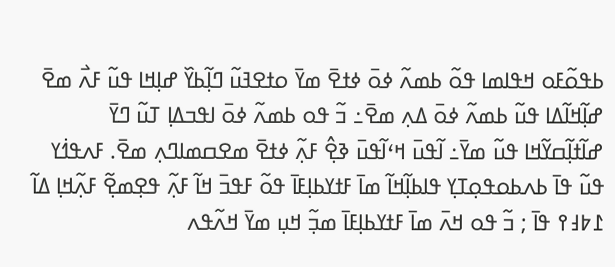ߕߟߋ߬ߓߋ ߞߟߊߘߊ ߟߋ߬ ߕߘߍ߬ ߦߋ߫ ߦߙߐ߫ ߘߌ߫ ߋߙߐߔߎ߬ ߣߊ߲߬ߕߌ߰ ߝߊ߲ߞߊ ߟߎ߬ ߓߍ߯ ߘߐ߫ ߝߊ߲߬ߞߊ߬ߡߊ ߟߎ߬ ߕߘߍ߬ ߦߋ߫ ߡߍ߲ ߘߐ߫߸ ߏ߬ ߟߋ ߕߘߍ߬ ߦߋ߫ ߊߟߏߡߊ߲ ߠߎ߬ ߣߌ߫ ߝߊ߬ߙߊ߲߬ߛߌ߬ߞߊ ߟߎ߬ ߘߌ߫߸ ߊ߬ߟߎ߫ ߞߵߊ߬ߟߎ߫ ߢߐ߲߮ ߓߍ߲߬ ߦߙߐ߫ ߘߐߛߘߊߣߍ߲ ߘߐ߫. ߓߍߟߗ߭ߌ ߟߎ߬ ߟߊ߫ ߕߍߕߋߟߋ߲ߠߌ߲ ߟߊߕߊ߲߬ߞߊ߬ ߘߊ߫ ߓߙߌߕߊ߲ߓߊ߫ ߟߋ߬ ߓߟߏ߫ ߞߊ߬ ߓߍ߲߬ ߟߐ߲ߘߐ߲߬ ߓߍ߲߬ߞߊ߲ ߡߊ߬ ߁߈߃߉ ߟߊ߫ ; ߏ߬ ߟߋ ߞߍ߫ ߘߊ߫ ߓߙߌߕߊ߲ߓߊ߫ ߘߏ߲߬ ߞߎ߲ ߘߌ߫ ߞߍ߬ߟߍ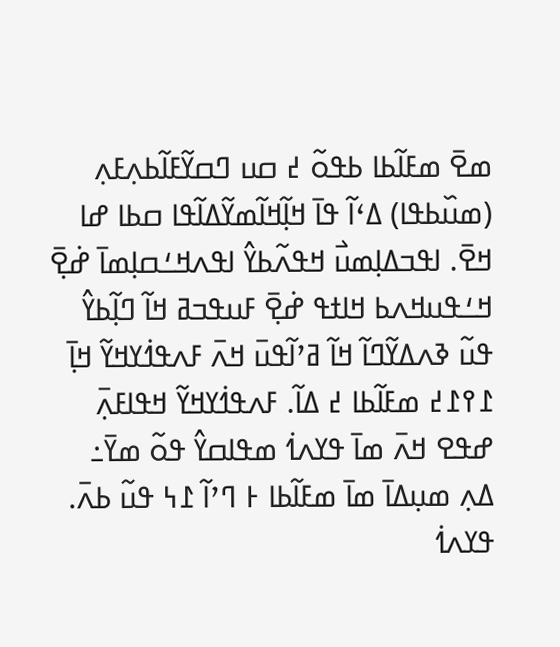ߘߐ߫ ߘߓߊ߬ߕߊ ߕߟߋ߬ ߄ ߛߎ ߣߛߌ߬ߓߊ߬ߕߍ߲ߓߍ߲ (ߘߎ߰ߕߟߊ) ߡߵߊ߬ ߟߊ߫ ߞߊ߲߬ߞߊ߬ߘߌ߬ߡߊ߬ߟߊ ߛߕߊ ߝߊ ߞߐ߫. ߊߟߏߡߊ߲ߘߎ߯ ߞߟߍ߬ߕߌ߮ ߊߟߍߞߑߛߊ߲ߘߊ߫ ߝ߭ߐ߲߫ ߞߑߟߎߞߍߕ ߞߊߙߟ ߝ߭ߐ߲߫ ߓߎߟߏߥ ߞߊ߬ ߣߊ߲߬ߕߌ߮ ߟߎ߬ ߢߍߡߌ߬ߣߊ߬ ߞߊ߬ ߥߴߊ߬ߟߎ߫ ߞߍ߫ ߓߍߟߗ߭ߌߞߌ߬ ߞߊ߲߫ ߁߉߁߄ ߘߓߊ߬ߕߊ ߄ ߡߊ߬. ߓߍߟߗ߭ߌߞߌ߬ ߞߟߊߓߍ߲߫ ߝߟߐ ߞߍ߫ ߘߊ߫ ߟߌߍߗ߭ ߘߟߊߛߌ߮ ߟߋ߬ ߘߌ߫߸ ߡߍ߲ ߘߎ߲ߡߊ߫ ߘߊ߫ ߘߓߊ߬ߕߊ ߅ ߣߴߊ߬ ߁߆ ߟߎ߬ ߕߍ߫. ߟߌߍߗ߭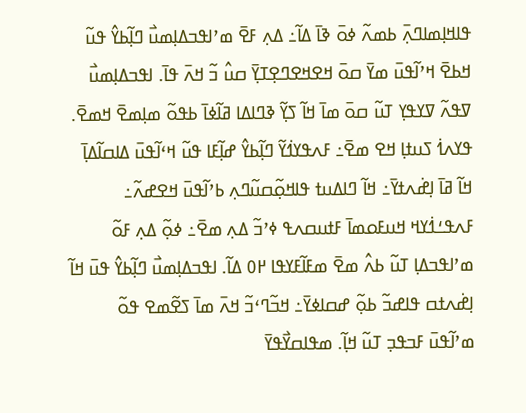ߟߊߞߊ߲ߘߊߣߍ߲߫ ߕߘߍ߬ ߦߋ߫ ߢߊ߫ ߡߊ߬߸ ߡߍ߲ ߓߐ߫ ߘߴߊߟߏߡߊ߲ߘߎ߯ ߣߊ߲߬ߕߌ߮ ߟߎ߬ ߞߕߐ߫ ߞߴߊ߬ߟߎ߫ ߘߌ߫ ߛߋ߫ ߞߐߞߐߣߐ߲ߠߌ߲߫ ߛߎ߮ ߏ߬ ߞߍ߫ ߟߊ߫. ߊߟߏߡߊ߲ߘߎ߯ ߜߟߍ߬ ߜߌߟߌ߲ ߠߎ߬ ߛߋ߫ ߘߊ߫ ߞߊ߬ ߖߌ߲߬ ߢߣߊߡߊ ߥߊ߬ߦߊ߫ ߕߟߋ߬ ߘߊ߲ߘߐ߫ ߞߘߐ߫. ߟߌߍߗ߭ ߖߎߙߊ߲ ߞߐ ߘߐ߫߸ ߓߍߟߌߗ߭ߌ߬ ߣߊ߲߬ߕߌ߮ ߝߊ߲߬ߓߊ ߟߎ߬ ߞߵߊ߬ߟߎ߫ ߡߊߛߊ߬ߡߊ߲߫ ߞߊ߬ ߥߊ߫ ߊ߲ߝ߭ߍߙߌ߫߸ ߞߊ߬ ߣߊߡߎߙ ߟߊߞߋ߲߬ߛߎ߬ߣߍ߲ ߕߴߊ߬ߟߎ߫ ߞߐߝߍ߬߸ ߓߍߟߑߗ߭ߌߞ ߞߎߓߋߘߊ߫ ߓߙߎߛߍߟ ߦߴߏ߬ ߡߍ߲ ߘߐ߫߸ ߦߋ߲߬ ߡߍ߲ ߓߋ߬ ߘߴߊߟߏߡߊ߲ ߠߎ߬ ߕߍ߮ ߘߐ߫ ߘߓߊ߬ߓߌߟߊ ߂߀ ߡߊ߬. ߊߟߏߡߊ߲ߘߎ߯ ߣߊ߲߬ߕߌ߮ ߟߎ߫ ߞߊ߬ ߊ߲ߝ߭ߍߙߛ ߟߊߝߏ߬ ߕߋ߲߬ ߝߛߊߦߌ߫߸ ߞߏ߬ߣߵߏ߬ ߞߍ߫ ߘߊ߫ ߖߐ߬ߘߐ ߟߋ߬ ߘߴߊ߬ߟߎ߫ ߓߏߟߏ߲ ߠߎ߬ ߞߊ߲߬. ߘߟߊߛߌ߯ߟߌ߫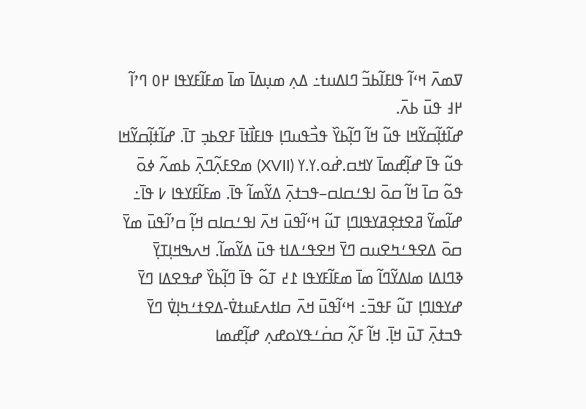ߜߘߍ߫ ߞߵߊ߬ ߟߊߓߊ߬ߕߏ߬ ߣߊߡߎߙ߸ ߡߍ߲ ߘߎ߲ߡߊ߫ ߘߊ߫ ߘߓߊ߬ߓߌߟߊ ߂߀ ߣߴߊ߬ ߂߃ ߟߎ߫ ߕߍ߫.
ߝߊ߬ߙߊ߲߬ߛߌ߬ߞߊ ߟߎ߬ ߞߊ߬ ߣߊ߲߬ߕߌ߰ ߟߏ߯ߟߎߣߊ߲ ߟߊߓߊ߯ߙߊ߫ ߓߐߕߏ߲ ߠߊ߫. ߝߊ߬ߙߊ߲߬ߛߌ߬ߞߊ ߟߎ߬ ߟߊ߫ ߝߊ߲߬ߝߘߊ߫ ߌߞߛ.ߝ߭ߋ.ߌ.ߌ (XVII) ߘߐߓߍ߲߬ߣߍ߲߫ ߕߘߍ߬ ߦߋ߫ ߟߋ߬ ߛߊ߫ ߞߊ߬ ߛߋ߫ ߊߟߑߛߊߛ–ߟߏߙߍ߲߫ ߡߌ߬ߘߊ߬ ߟߊ߫. ߘߓߊ߬ߓߌߟߊ ߇ ߟߊ߫߸ ߝߊ߬ߘߌ߬ ߥߐߙߐ߲ߥߌߟߊߣߊ߲ ߠߎ߬ ߞߵߊ߬ߟߎ߫ ߞߍ߫ ߊߟߑߛߊߛ ߞߊ߲߬ ߛߴߊ߬ߟߎ߫ ߘߌ߫ ߛߋ߫ ߡߐߟߑߤߐߎߛ ߣߌ߫ ߞߐߟߑߡߊߙ ߟߎ߫ ߡߌ߬ߘߊ߬. ߞߍߒߞߊ߲ߠߌ߲߫ ߢߣߊߡߊ ߘߊߡߌ߬ߣߊ߬ ߘߊ߫ ߘߓߊ߬ߓߌߟߊ ߁߄ ߠߋ߬ ߟߊ߫ ߣߊ߲߬ߕߌ߰ ߝߟߐߡߊ ߣߌ߫ ߝߌߟߊߣߊ߲ ߠߎ߬ ߓߟߏ߫߸ ߞߵߊ߬ߟߎ߫ ߞߍ߫ ߛߊߙߍߓߎߙߜ߭-ߡߐߙߑߤߊ߲ߜ߭ ߣߌ߫ ߟߏߙߍ߲߫ ߠߎ߫ ߞߊ߲߫. ߞߊ߬ ߓߍ߲߬ ߛߛ߭ߑߟߌߋߝߍ߲ ߝߊ߲߬ߝߘߊ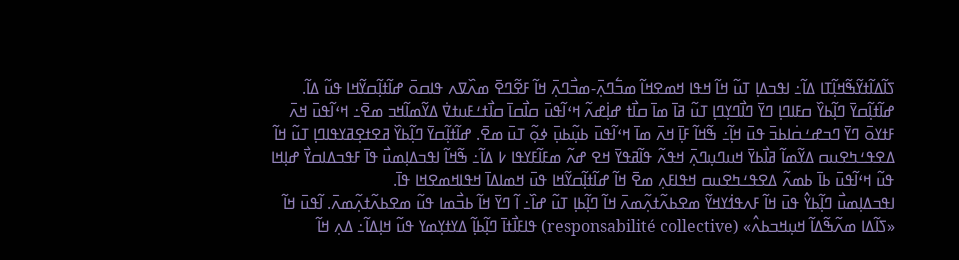ߖߊ߬ߡߊ߬ߙߌ߬ߒ߬ߞߊ߲߬ߠߊ ߡߊ߬߸ ߊߟߏߡߊ߲ ߠߎ߬ ߞߊ߬ ߞߟߊ ߞߘߐߞߊ߬ ߘߏ߱ߣߍ߲߫-ߘߏ߯ߣߍ߲߫ ߞߊ߬ ߓߐ߬ߣߐ߫ ߘߍ߰ߜߍ ߟߊߛߋ߫ ߝߊ߬ߙߊ߲߬ߛߌ߬ߞߊ ߟߎ߬ ߡߊ߬. ߝߊ߬ߙߊ߲߬ߛߌ߫ ߣߊ߲߬ߕߌ߰ ߛߓߊߣߊ߲ ߣߌ߫ ߣߊ߯ߣߌ߲ߣߊ߲ ߠߎ߬ ߥߊ߫ ߘߊ߫ ߛߊ߯ߙ ߝߊ߲߭ߝߍ߬ ߞߵߊ߬ߟߎ߫ ߛߊ߯ߛߊ߫ ߛߊ߯ߙߑߓߎߙߜ߭ ߡߌ߬ߘߊ߬ߞߏ ߘߐ߫߸ ߞߵߊ߬ߟߎ߫ ߞߍ߫ ߓߙߌߋ߫ ߣߌ߫ ߣߏߝߑߛ߭ߊߕߏ߫ ߟߎ߫ ߞߊ߲߬߸ ߒ߬ߞߊ߬ ߓߊ߲߫ ߞߍ߫ ߘߊ߫ ߞߵߊ߬ߟߎ߫ ߕߎ߲߬ߕߎ߲߫ ߦߋ߲߬ ߠߎ߫ ߘߐ߫. ߝߊ߬ߙߊ߲߬ߛߌ߫ ߣߊ߲߬ߕߌ߰ ߥߐߙߐ߲ߥߌߟߊߣߊ߲ ߠߎ߬ ߞߊ߬ ߡߐߟߑߤߐߎߛ ߡߌ߬ߘߊ߬ ߥߊ߯ߕߌ߫ ߞߎߣߎ߲ߣߍ߲߫ ߞߟߍ߬ ߟߊ߬ߥߟߌ߫ ߞߐ ߝߍ߬ ߘߓߊ߬ߓߌߟߊ ߇ ߡߊ߬߸ ߒ߬ߞߊ߬ ߊߟߏߡߊ߲ߘߎ߯ ߟߊ߫ ߓߟߏߡߊߛߌ߯ ߝߊ߲ߞߊ ߟߎ߬ ߞߵߊ߬ߟߎ߫ ߕߊ߫ ߕߘߍ߬ ߡߐߟߑߤߐߎߛ ߞߟߊߓߍ߲ ߘߐ߫ ߞߊ߬ ߝߊ߬ߙߊ߲߬ߛߌ߬ߞߊ ߟߎ߫ ߞߘߊߡߊ߫ ߞߟߊߞߘߐߞߊ ߟߊ߫.
ߊߟߏߡߊ߲ߘߎ߯ ߣߊ߲߬ߕߌ߮ ߟߎ߫ ߞߊ߬ ߓߍߟߗ߭ߌߞߌ߬ ߘߐߕߍ߬ߙߍ߲߬ߘߍ߫ ߞߊ߬ ߣߊ߲߬ߕߊ߲ ߠߎ߬ ߝߊ߰߸ ߊ߬ ߣߌ߫ ߞߊ߬ ߕߏ߯ߘߊ ߟߎ߬ ߘߐߕߍ߬ߙߍ߲߬ߘߍ߫. ߊ߬ߟߎ߫ ߞߊ߬ «ߖߊ߬ߡߊ ߘߍ߬ߒ߬ߡߊ߬ ߞߎ߲ߞߏߕߍ߮» (responsabilité collective) ߟߊߓߊ߯ߙߊ߫ ߣߊ߲߬ߕߊ߲߬ ߡߌߙߌ߲ߘߌ ߟߎ߬ ߞߊ߲ߡߊ߬߸ ߡߍ߲ ߞߊ߬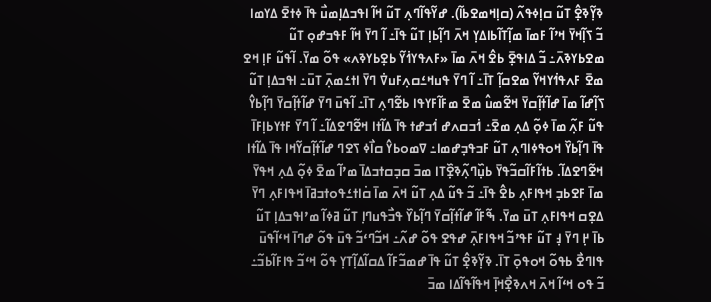ߢߌ߲߬ߢߐ߲߮ ߠߎ߬ ߛߊ߲ߦߟߍ߬ (ߛߊ߲ߞߘߐߕߊ߬). ߝߌ߬ߟߊ߬ߣߍ߲ ߠߎ߬ ߞߊ߬ ߊߟߏߡߊ߲ߘߎ߯ ߟߊ߫ ߦߙߐ߫ ߡߌߘߊ ߏ߬ ߖߊ߲߬ߞߌ߫ ߞߴߊ߬ ߓߘߊ߫ ߘߊ߲߬ߠߊ߬ߕߊߡߌ߲ ߞߍ߫ ߣߊ߲߬ߕߊ߲ ߠߎ߬ ߟߊ߫߸ ߊ߬ ߣߌ߫ ߞߊ߬ ߓߟߏߝߋ߲ ߠߎ߬ ߘߐߕߌߢߍ߫߸ ߏ߬ ߡߊߟߐ߲߫ ߕߐ߮ ߞߍ߫ ߘߊ߫ «ߓߍߟߌߗ߭ߌ߬ ߕߐ߲ߕߌߢߍ» ߟߋ߬ ߘߌ߫. ߊ߬ߟߎ߬ ߓߊ߲ ߞߐ ߘߐ߫ ߓߍߟߗ߭ߌߞߌ߬ ߘߐߛߊ߲߬ ߠߊ߫߸ ߊ߬ ߣߌ߫ ߟߎߞߑߛߍ߲ߓߎߜ߭ ߣߌ߫ ߊߙߑߘߍ߲߫ ߠߎ߫߸ ߊߟߏߡߊ߲ ߠߎ߬ ߖߊ߲߬ߝߊ߬ ߘߊ߫ ߝߊ߬ߙߊ߲߬ߛߌ߫ ߞߐ߬ߘߎ߮ ߘߐ߫ ߘߓߊ߬ߓߌߟߊ ߕߐ߬ߣߍ߲ ߠߊ߫߸ ߊ߬ߟߎ߫ ߣߌ߫ ߝߊ߬ߙߊ߲߬ߛߌ߫ ߣߊ߲߬ߕߌ߮ ߟߎ߬ ߓߍ߲߬ ߘߊ߫ ߦߋ߲߬ ߡߍ߲ ߘߐ߫߸ ߗ߭ߏߛߍߝ ߗ߭ߏߝߙ ߟߊ߫ ߡߊ߬ߙߊ ߞߐ߬ߣߐߡߊ߬߸ ߊ߬ ߣߌ߫ ߓߙߌߕߊ߲ߓߊ߫ ߟߊ߫ ߣߊ߲߬ߕߌ߰ ߞߋߟߦߊߣߍ߲ ߠߎ߬ ߓߏߟߏ߲ߝߘߊ߸ ߜߘߋߕߌ߮ ߛߊ߯ߦ ߖߐߣ ߝߊ߬ߙߊ߲߬ߛߌ߬ߞߊ ߟߊ߫ ߡߊ߬ߙߊ ߞߐ߬ߣߐߡߊ߬. ߕߙߊ߬ߓߊ߬ߛߏ߬ߟߌ߫ ߕߎ߲߰ߣߍ߲߬ߢߐ߲߰ߠߊ ߘߏ߫ ߛߏ߲ߛߙߏߡߊ߫ ߘߴߊ߬ ߘߐ߫ ߦߋ߲߬ ߡߍ߲ ߞߟߌ߫ ߘߊ߫ ߓߐߕߏ߲ ߞߟߊߓߍ߲ ߕߐ߮ ߟߊ߫߸ ߏ߬ ߟߎ߬ ߡߍ߲ ߠߎ߬ ߞߍ߫ ߘߊ߫ ߛ߭ߊߙߑߟߋߙߏߥߊ߫ ߞߟߊߓߍ߲ ߣߌ߫ ߡߐ߲ߛ ߞߟߊߓߍ߲ ߠߎ߫ ߘߌ߫. ߒ߬ߓߊ߬ ߝߊ߬ߙߊ߲߬ߛߌ߫ ߣߊ߲߬ߕߌ߰ ߟߏ߯ߟߎߣߊ߲ ߠߎ߬ ߥߦߊ߬ ߘߴߊߟߏߡߊ߲ ߠߎ߬ ߕߊ߫ ߂߲ ߣߌ߫ ߃߲ ߠߎ߬ ߓߟߴߏ߬ ߞߟߊߓߍ߲߫ ߝߟߐ ߟߋ߬ ߝߍ߬߸ ߞߏ߬ߣߵߏ߬ ߟߎ߫ ߟߋ߬ ߝߣߊ߫ ߞߵߊ߬ߟߎ߫ ߟߊߣߐ߯ ߕߟߋ߬ ߞߋߟߋ߲߫ ߠߊ߫. ߢߌ߲߬ߢߐ߲߮ ߠߎ߬ ߟߊ߫ ߝߘߏ߬ߓߊ߬ ߡߛߊ߬ߡߊ߲߬ߠߌ߲ ߟߋ߬ ߞߵߏ߬ ߟߊߓߊ߬ߕߏ߬߸ ߏ߬ ߟߋ ߞߵߊ߬ ߞߍ߫ ߞߍߢߐ߲߯ߞߊ߲߫ ߞߟߊ߬ߟߊ߬ߡߊ ߘߏ߫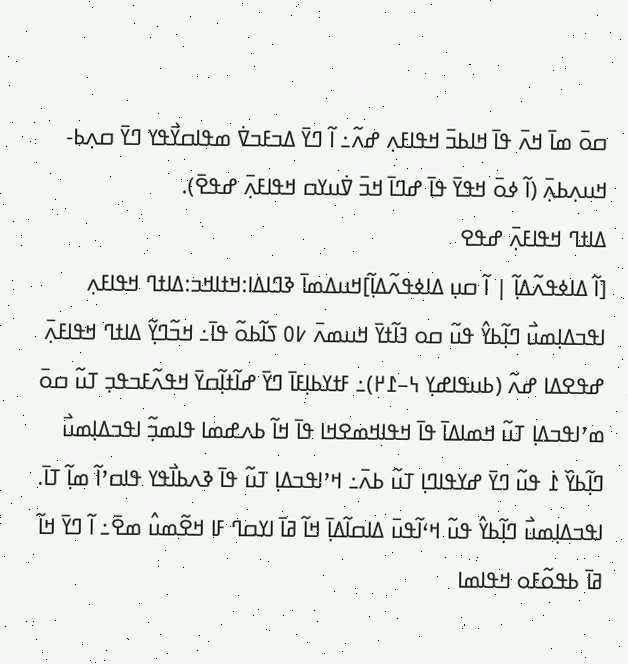ߛߋ߫ ߘߊ߫ ߞߍ߫ ߟߊ߫ ߞߊߕߏ߫ ߞߟߊߓߍ߲ ߝߍ߬߸ ߊ߬ ߣߌ߫ ߡߏߓߏߜ߭ ߘߟߊߛߌ߯ߟߌ ߣߌ߫ ߛߍ߲ߕ-ߞߎߍ߲ߕߍ߲߫ (ߊ߬ ߦߋ߫ ߞߟߌ߫ ߟߊ߫ ߝߣߊ߫ ߞߏ߫ ߜ߭ߎߌߛ ߞߟߊߓߍ߲߫ ߝߟߐ߫).
ߡߊߙߣ ߞߟߊߓߍ߲߫ ߝߟߐ
[ߊ߬ ߡߊߦߟߍ߬ߡߊ߲߬ | ߊ߬ ߛߎ߲ ߡߊߦߟߍ߬ߡߊ߲߬]ߞߎߡߘߊ߫ ߢߣߊߡߊ:ߞߙߊߞߏ:ߡߊߙߣ ߞߟߊߓߍ߲ ߊߟߏߡߊ߲ߘߎ߯ ߣߊ߲߬ߕߌ߮ ߟߎ߬ ߛߋ ߔߊ߬ߙߌ߫ ߞߎߘߍ߫ ߇߀ ߖߊ߬ߕߋ߬ ߟߊ߫߸ ߞߏ߬ߣߌ߲߬ ߡߊߙߣ ߞߟߊߓߍ߲߫ ߝߟߐߡߊ ߝߍ߬ (ߕߎߟߊߝߌ߲ ߆–߁߂)߸ ߓߙߌߕߊ߲ߓߊ߫ ߣߌ߫ ߝߊ߬ߙߊ߲߬ߛߌ߫ ߞߟߍ߬ߓߏߟߏ߲ ߠߎ߬ ߛߋ߫ ߘߴߊߟߏߡߊ߲ ߠߎ߬ ߞߘߊߡߊ߫ ߟߊ߫ ߞߟߊߞߘߐߞߊ ߟߊ߫ ߞߊ߬ ߕߍߝߘߊ ߟߊߘߏ߲߬ ߊߟߏߡߊ߲ߘߎ߯ ߣߊ߲߬ߕߌ߰ ߁߭ ߟߎ߬ ߣߌ߫ ߝߌߟߊߣߊ߲ ߠߎ߬ ߕߍ߫߸ ߞߴߊߟߏߡߊ߲ ߠߎ߬ ߟߊ߫ ߢߍߕߊ߯ߟߌ ߟߊߛߴߊ߬ ߘߊ߲߬ ߠߊ߫. ߊߟߏߡߊ߲ߘߎ߯ ߣߊ߲߬ߕߌ߮ ߟߎ߬ ߞߵߊ߬ߟߎ߫ ߡߊߛߊ߬ߡߊ߲߫ ߞߊ߬ ߥߊ߫ ߊߌߛߣ ߓߊ ߞߐ߬ߘߎ߮ ߘߐ߫߸ ߊ߬ ߣߌ߫ ߞߊ߬ ߥߊ߫ ߕߟߋ߬ߓߋ ߞߟߊߘߊ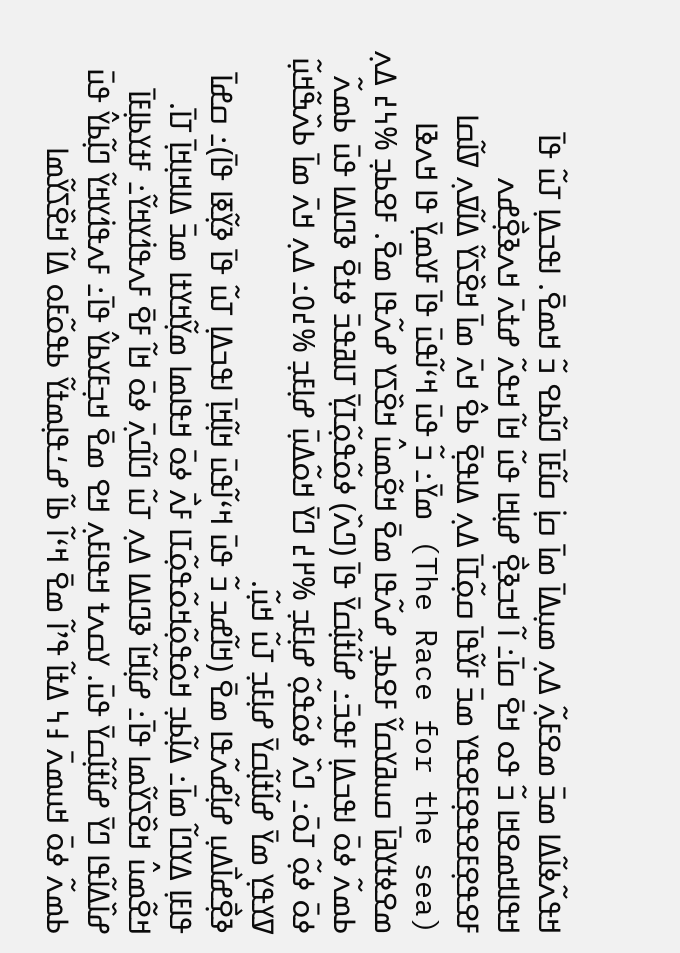ߞߟߍ߬ߦߊ߬ߡߊ ߘߏ߫ ߘߐߓߍ߲߬ ߡߍ߲ ߘߎ߲ߡߊ߫ ߘߊ߫ ߛߊ߲߭ ߛߊ߬ߓߊ߫ ߣߊ߬ߕߐ ߏ߬ ߞߘߐ߫. ߊߟߏߡߊ߲ ߠߎ߬ ߟߊ߫ ߞߟߊߞߘߐߞߊ ߏ߬ ߟߋ ߞߐ߫ ߛߊ߫߸ ߊ߬ ߞߏߢߐ߲߯ ߝߊ߲ߞߊ ߟߎ߬ ߞߊ߬ ߞߟߍ߬ ߝߙߍ߫ ߞߍߢߐ߲߯ߝߍ ߓߐߟߐ߲ߓߐߟߐ߲ߓߐߟߌ ߘߏ߫ ߓߌ߬ߟߊ߫ ߛߋ߲߬ߠߊ߫ ߡߍ߲ ߡߊߟߐ߲߫ ߕߐ߮ ߞߍ߫ ߘߊ߫ ߞߐ߰ߖߌ߬ ߡߊ߬ߜߍ߲ ߜߊ߬ߛߊ (The Race for the sea) ߘߌ߫߸ ߏ߬ ߟߎ߫ ߞߵߊ߬ߟߎ߫ ߟߊ߫ ߓߌߘߌ߲߫ ߟߊ ߞߍߢߊ ߘߐߦߙߌߥߊ߫ ߛߎߥߌߛߌ߬ ߓߐߕߏ߲ ߝߍ߬ߟߊ ߘߐ߫ ߞߐ߬ߘߎ߮ ߞߐ߰ߖߌ ߝߍ߬ߟߊ ߘߐ߫. ߓߐߕߏ߲ %߆߄ ߡߍ߲ ߕߘߍ߬ ߦߋ߫ ߊߟߏߡߊ߲ ߓߟߏ߫߸ ߝߊ߬ߙߊ߲߬ߛߌ߫ ߟߊ߫ (ߣߍ߰) ߦߋ߬ߟߋ߲߬ߠߌ߲߫ ߠߊߥߟߏ߫ ߦߙߐ߫ ߢߣߊߡߊ ߟߎ߫ ߕߘߍ߬ ߦߋ߫ ߦߋ߲߬ ߠߋ߫߸ ߣߍ߰ ߦߋ߬ߟߋ߲߬ ߝߊ߲ߓߏ߲ %߂߄ ߣߌ߫ ߞߋ߬ߡߎ߲߫ ߝߊ߲ߓߏ߲ %߄߀߸ ߡߍ߲ ߞߍ߫ ߘߊ߫ ߕߍ߰ߒ߬ߞߎ߲߬ ߜߌߟߌ߲ ߘߌ߫ ߝߊ߬ߙߊ߲߬ߛߌ߫ ߝߊ߲ߓߏ߲ ߠߎ߬ ߞߎ߲߬.
ߢߐ߲߯ߝߊ߯ߡߎ߲ ߝߊ߲߬ߝߍ߬ߟߊ ߘߐ߫ (ߞߊ߬ߝߏ ߏ߬ ߟߎ߫ ߞߵߊ߬ߟߎ߫ ߞߊ߲߬ߞߊ߲߫ ߊߟߏߡߊ߲ ߠߎ߬ ߟߊ߫ ߢߌ߲߬ߧߊ ߟߊ߫)߸ ߛߝߊ߫ ߟߊߓߊ߲ ߡߌߣߊ߬ ߘߊ߫߸ ߡߊ߲߬ߕߏ߲ ߞߋ߬ߟߋ߲߬ߞߋ߬ߟߋ߲߬ߠߊ ߓߍ߯ ߦߋ߫ ߞߟߊߘߊ ߘߌ߲߬ߞߌߙߊ ߘߏ߫ ߡߊߞߊ߲ߞߊ߲߫ ߠߊ߫. ߞߐ߬ߘߎ߮ ߞߐ߰ߖߌ߬ߘߊ ߟߊ߫߸ ߝߊ߲߬ߞߊ߬ ߢߣߊߡߊ ߡߍ߲ ߠߎ߬ ߣߊ߬ߣߍ߲߫ ߦߋ߫ ߞߊ߬ ߓߐ߫ ߓߍߟߗ߭ߌߞߌ߬߸ ߓߙߌߕߊ߲ߓߊ߫ ߝߊ߰ߡߊ߬ߟߊ ߣߌ߫ ߝߊ߬ߙߊ߲߬ߛߌ߫ ߟߎ߫. ߌߛߍߙ ߞߟߊߓߍ߲ ߞߐ ߘߐ߫ ߞߏ߲ߓߌߕߌ߮ ߟߊ߫߸ ߓߍߟߗ߭ߌߞߌ߬ ߣߊ߲߬ߕߌ߮ ߟߎ߫ ߕߘߍ߬ ߦߋ߫ ߞߎߘߍ߫ ߃߆ ߡߙߊ߬ ߟߴߊ߬ ߘߐ߫ ߞߵߊ߬ ߕߊ߬ ߝߑߟߊ߲ߘߙߌ߬ ߕߟߋ߬ߓߋ ߡߊ߬ ߞߐ߰ߖߌ߬ߘߊ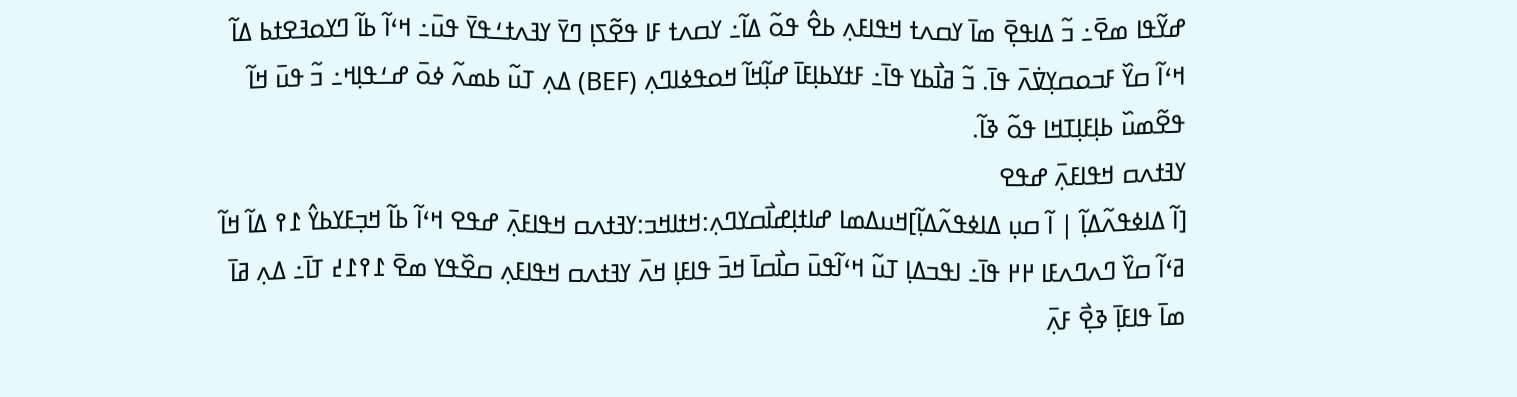ߝߌ߬ߟߊ ߘߐ߫߸ ߏ߬ ߡߊߟߐ߲߫ ߘߊ߫ ߌߛߍߙ ߞߟߊߓߍ߲ ߕߐ߮ ߟߋ߬ ߡߊ߬߸ ߌߛߍߙ ߓߊ ߟߐ߬ߖߊ߲ ߣߌ߫ ߌߔߍߙߑߟߌ߫ ߟߎ߫߸ ߞߵߊ߬ ߕߊ߬ ߣߌߋߔߐߙߕ ߡߊ߬ ߞߵߊ߬ ߛߌ߰ ߓߏߋߛߌ߲ߜ߭ߍ߫ ߟߊ߫. ߏ߬ ߥߊ߯ߕߌ ߟߊ߫߸ ߓߙߌߕߊ߲ߓߊ߫ ߝߊ߲߬ߞߊ߬ ߞߋߟߦߊߣߍ߲ (BEF) ߡߍ߲ ߠߎ߬ ߕߘߍ߬ ߦߋ߫ ߝߑߟߊ߲ߞ߸ ߏ߬ ߟߎ߫ ߞߊ߬ ߟߐ߬ߘߎ߰ ߕߊ߲ߓߊ߲ߠߞߊ ߟߋ߬ ߢߊ߬.
ߌߔߙߍߛ ߞߟߊߓߍ߲߫ ߝߟߐ
[ߊ߬ ߡߊߦߟߍ߬ߡߊ߲߬ | ߊ߬ ߛߎ߲ ߡߊߦߟߍ߬ߡߊ߲߬]ߞߎߡߘߊ ߝߊߙߊ߲ߝߊ߯ߛߌߣߍ߲:ߞߙߊߞߏ:ߌߔߙߍߛ ߞߟߊߓߍ߲߫ ߝߟߐ ߞߵߊ߬ ߕߊ߬ ߞߏ߲ߓߌߕߌ߮ ߁߉ ߡߊ߬ ߞߊ߬ ߥߵߊ߬ ߛߌ߰ ߣߍߣߍߓߊ ߂߂ ߟߊ߫߸ ߊߟߏߡߊ߲ ߠߎ߬ ߞߵߊ߬ߟߎ߫ ߛߊ߯ߛߊ߫ ߞߏ߫ ߟߊߓߊ߲ ߞߍ߫ ߌߔߙߍߛ ߞߟߊߓߍ߲ ߛߐ߰ߟߌ ߘߐ߫ ߁߉߁߄ ߠߊ߫߸ ߡߍ߲ ߥߊ߫ ߘߊ߫ ߟߊߓߊ߲߫ ߢߐ߲߯ ߓߍ߲߫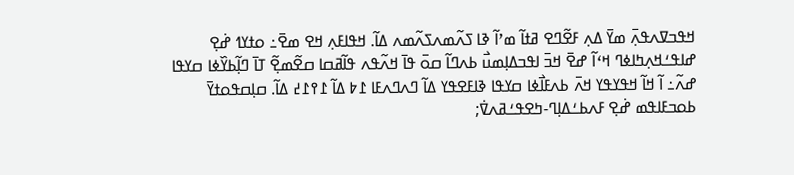ߞߟߏߜߍߟߍ߲߫ ߘߌ߫ ߡߍ߲ ߓߐ߬ߣߐ ߥߙߊ߬ ߘߴߊ߬ ߢߊ ߖߍ߬ߘߍߖߍ߬ߘߍ ߡߊ߬. ߞߟߊߓߍ߲ ߞߐ ߘߐ߫߸ ߋߙߌߗ ߝ߭ߐ߲ ߝߊߟߑߞߍ߲ߤߊߦߣ ߞߵߊ߬ ߝߐ߫ ߞߏ߫ ߊߟߏߡߊ߲ߘߎ߯ ߕߍߣߊ߬ ߛߋ߫ ߟߊ߫ ߞߍ߬ߟߍ ߟߊ߬ߥߛߊ ߛߐ߬ߘߐ߲߬ ߠߊ߫ ߣߊ߲߬ߕߌ߰ߦߊ ߛߌߟߊ ߝߍ߬߸ ߊ߬ ߞߊ߬ ߞߟߌߟߌ ߞߍ߫ ߕߍߓߊ߯ߦߊ ߛߌߟߊ ߢߊߓߐߟߌ ߡߊ߬ ߣߍߣߍߓߊ ߁߈ ߡߊ߬ ߁߉߁߄ ߡߊ߬. ߛߊ߲ߛߟߋߙߌ߫ ߕߋߏߓߊߟߘ ߝ߭ߐ߲ ߓߍߕߑߡߊ߲ߣ-ߤߐߟߑߥߍߜ߭;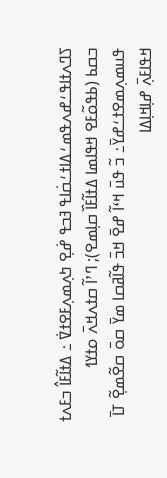ߖߣߍߙߊߟߑߝߍߟߘߑߡߊߙߑߛ߭ߊߟ ߔߏߟ ߝ߭ߐ߲ ߤߍ߲ߘߍ߲ߓߐߙߜ߭ ߸ ߡߙߊ߬ߓߊ߮ ߏߓߍߙ ߏߛߕ (ߕߟߋ߬ߓߐ ߞߟߊߘߊ ߡߙߊ߬ߓߊ߰ ߛߊ߲ߘߐ); ߣߴߊ߬ ߛߙߍߞߍ߫ ߋߙߌߗ ߟߎߘߍ߲ߘߐߙߑߝߌ߫߸ ߏ߬ ߟߎ߫ ߞߵߊ߬ ߝߐ߫ ߞߏ߫ ߟߊ߬ߥߛߊ ߘߌ߫ ߛߋ߫ ߛߐ߬ߘߐ߲߬ ߠߊ߫ ߞߟߊߓߍ߲߫ ߝߊ߲ߞߊ߲ߡߊ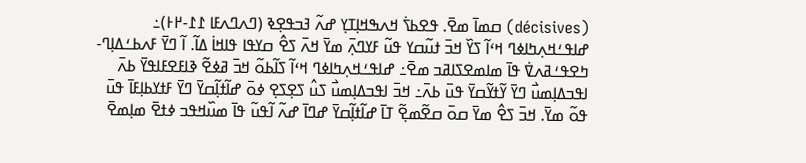(décisives) ߛߘߊ߫ ߘߐ߫. ߟߐߕߖ߭ ߞߍߒߞߊ߲ߠߌ߲ ߝߍ߬ ߔߏߟߐ߲ߢ (ߣߍߣߍߓߊ ߁߁-߂߅)߸ ߝߊߟߑߞߍ߲ߤߊߦߣ ߞߵߊ߬ ߖߌ߰ ߞߏ߫ ߙߎ߬ߛߌ ߟߎ߬ ߓߌߣߍ߲߫ ߘߌ߫ ߞߍ߫ ߖߐ߮ ߛߌߟߊ ߟߊߞߊ߭ ߡߊ߬. ߊ߬ ߣߌ߫ ߓߍߕߑߡߊ߲ߣ-ߤߐߟߑߥߍߜ߭ ߟߊ߫ ߘߊߘߐߖߊߥߏ ߘߐ߫߸ ߝߊߟߑߞߍ߲ߤߊߦߣ ߞߵߊ߬ ߖߊ߬ߕߋ߬ ߞߏ߫ ߥߦߐ߬ ߢߊߓߐߓߊߟߌ߫ ߕߍ߫ ߊߟߏߡߊ߲ߘߎ߯ ߣߌ߫ ߌ߬ߙߌ߬ߛߌ߫ ߟߎ߫ ߕߍ߫߸ ߞߏ߫ ߊߟߏߡߊ߲ߘߎ߯ ߖߎ߮ ߖߐ߲ߖߐ߲ ߦߋ߫ ߝߊ߬ߙߊ߲߬ߛߌ߫ ߣߌ߫ ߓߙߌߕߊ߲ߓߊ߫ ߟߎ߫ ߟߋ߬ ߘߌ߫. ߞߏ߫ ߖߐ߮ ߘߌ߫ ߛߋ߫ ߛߐ߬ߘߐ߲߬ ߠߊ߫ ߝߊ߬ߙߊ߲߬ߛߌ߫ ߝߣߊ߫ ߝߍ߬ ߊ߬ߟߎ߬ ߟߊ߫ ߘߎ߰ߞߟߏ ߦߙߐ߫ ߘߊ߲ߘߐ߫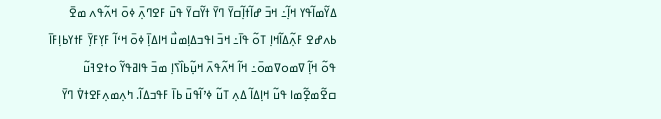ߡߌ߬ߘߊ߬ߟߌ ߞߊ߲߬߸ ߞߏ߫ ߝߊ߬ߙߊ߲߬ߛߌ߫ ߣߌ߫ ߙߌ߬ߛߌ߫ ߟߎ߫ ߓߐߣߍ߲߫ ߦߋ߫ ߞߍ߬ߟߍ ߘߐ߫ ߕߍߝߐ ߓߍ߲߬ߡߊ߬ߞߊ߲ ߠߋ߬ ߟߊ߫߸ ߞߏ߫ ߊߟߏߡߊ߲ߘߎ߯ ߞߊߡߊ߲߫ ߦߋ߫ ߞߵߊ߬ ߓߌ߲ߓߌ߲߫ ߓߙߌߕߊ߲ߓߊ߫ ߟߋ߬ ߞߊ߲߬ ߜߘߋߜߘߋ߫߸ ߞߊ߬ ߞߍ߬ߟߍ߫ ߞߎ߲߬ߕߊ߰ߖߊ߲ ߘߏ߫ ߟߊߥߟߌ߬ ߋߙߐߔߎ߬ ߛߐ߬ߘߐ߲߬ߘߊ ߟߎ߬ ߞߊ߲ߡߊ߬ ߡߍ߲ ߠߎ߬ ߦߴߊ߬ߟߎ߫ ߕߊ߫ ߓߟߏߡߊ߬. ߤߍ߲ߘߍ߲ߓߐߙߜ߭ ߣߌ߫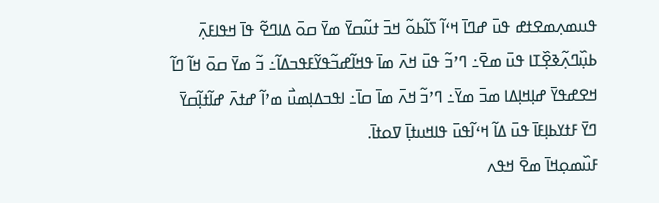ߟߎߘߍ߲ߘߐߙߝ ߟߎ߫ ߝߣߊ߫ ߞߵߊ߬ ߖߊ߬ߕߋ߬ ߞߏ߫ ߙߎ߬ߛߌ߫ ߘߌ߫ ߛߋ߫ ߡߊߣߐ߬ ߟߊ߫ ߞߟߊߓߍ߲߫ ߕߎ߲߰ߣߍ߲߬ߢߐ߲߰ߠߊ ߟߎ߫ ߘߐ߫߸ ߣߴߏ߬ ߟߎ߫ ߞߍ߫ ߘߊ߫ ߟߞߊ߬ߝߏ߬ߟߌ߬ߓߟߏߡߊ߬߸ ߏ߬ ߘߌ߫ ߛߋ߫ ߞߊ߬ ߣߊ߬ ߞߐߝߟߌ߫ ߝߊ߲ߞߊ߲ߡߊ ߘߏ߫ ߘߌ߫߸ ߣߴߏ߬ ߞߍ߫ ߘߊ߫ ߛߊ߫߸ ߊߟߏߡߊ߲ߘߎ߯ ߘߴߊ߬ ߝߙߍ߫ ߝߊ߬ߙߊ߲߬ߛߌ߫ ߣߌ߫ ߓߙߌߕߊ߲ߓߊ߫ ߟߎ߫ ߡߊ߬ ߞߵߊ߬ߟߎ߫ ߟߊߞߎߙߊ߲߫ ߜߋߙߊ߫.
ߓߎ߰ߘߋ߲ߞߊ߫ ߘߐ߫ ߞߟߍ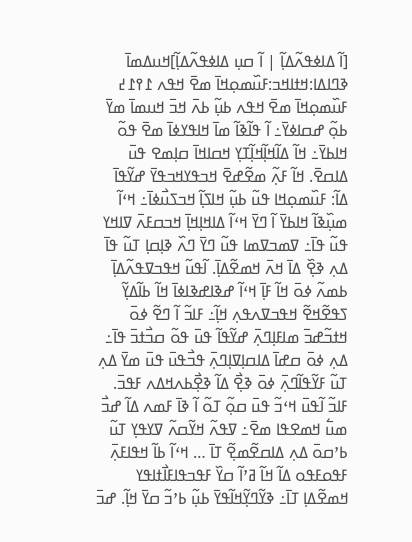[ߊ߬ ߡߊߦߟߍ߬ߡߊ߲߬ | ߊ߬ ߛߎ߲ ߡߊߦߟߍ߬ߡߊ߲߬]ߞߎߡߘߊ߫ ߢߣߊߡߊ:ߞߙߊߞߏ:ߓߎ߰ߘߋ߲ߞߊ߫ ߘߐ߫ ߞߟߍ ߁߉߁߄ ߓߎ߰ߘߋ߲ߞߊ߫ ߘߐ߫ ߞߟߍ ߕߎ߲߬ ߕߍ߫ ߞߏ߫ ߞߎߘߊ߫ ߘߌ߫ ߕߋ߲߬ ߝߛߊߦߌ߫߸ ߊ߬ ߟߊ߬ߢߊ߬ ߘߊ߫ ߞߊߟߌߦߊ߫ ߘߐ߫ ߟߋ߬ ߞߊߕߌ߫߸ ߞߊ߬ ߡߊ߬ߞߊ߲߬ߞߊ߲߬ߠߌ߲ ߞߛߊߞߊ߫ ߛߊ߲ߘߐ ߟߎ߫ ߡߊߛߐ߫. ߞߊ߬ ߓߍ߲߬ ߘߐ߬ߝߐ߫ ߞߏߟߌߞߏߟߌ߫ ߝߌ߬ߟߊ߫ ߡߊ߬: ߓߎ߰ߘߋ߲ߞߊ ߟߎ߬ ߕߎ߲߬ ߞߊߖߊ߲߬ ߞߏߖߎ߯ߦߊ߫߸ ߞߵߊ߬ ߘߎ߲߰ߢߊ߬ ߞߊߕߌ߫ ߊ߬ ߣߌ߫ ߞߵߊ߬ ߡߊߞߊ߲ߞߊ߲߫ ߞߏߛߓߍ߫ ߜߊߞߌ ߟߎ߬ ߟߊ߫߸ ߜߘߏߜߘߊ ߟߎ߬ ߣߌ߫ ߣߍ߰ ߢߊ߲ߛߊ߲ ߠߎ߬ ߟߊ߫ ߡߍ߲ ߢߐ߲߰ ߡߊ߫ ߞߍ߫ ߞߘߐ߬ߡߊ߲߫. ߊ߬ߟߎ߬ ߞߟߏߜߟߍ߬ߡߊ߲߫ ߕߘߍ߬ ߦߋ߫ ߞߊ߬ ߓߊ߲߫ ߞߵߊ߬ ߝߢߊߝߢߊߦߊ߫ ߞߊ߬ ߕߊ߬ߡߌ߲߬ ߖߟߐ߬ߞߐ߬ ߞߟߏߜߍߟߍ߲ ߞߊ߲߬߸ ߓߊߏ߬ ߊ߬ ߣߐ߬ ߦߋ߫ ߞߙߏ߬ߝߏ߫ ߘߊߓߊ߲ߣߍ߲߫ ߝߌ߬ߟߊ߬ ߟߎ߫ ߟߋ߬ ߛߏ߯ߙߏ߫ ߟߊ߫߸ ߡߍ߲ ߦߋ߫ ߛߝߊ߫ ߡߊߛߊ߲ߜߊ߲ߣߍ߲߫ ߟߏ߯ߟߎ߫ ߟߎ߫ ߘߌ߫ ߡߍ߲ ߠߎ߬ ߓߌ߬ߟߊ߬ߣߍ߲߫ ߦߋ߫ ߢߐ߲߯ ߡߊ߬ ߢߐ߲߯ߕߍߞߡߍ ߓߟߏ߫. ߓߊߏ߬ ߊ߬ߟߎ߫ ߞߵߏ߬ ߟߎ߫ ߛߋ߲߬ ߠߋ߬ ߊ߬ ߢߊ߫ ߓߘߍ ߡߊ߬ ߝߏ߯ ߘߎ߱ ߞߘߐߟߊ ߘߐ߫߸ ߜߟߍ߬ ߞߌ߬ߛߍ߬ ߜߌߟߌ߲ ߠߎ߬ ߕߴߛߋ߫ ߡߍ߲ ߡߊߛߐ߬ߘߐ߲߬ ߠߊ߫ … ߞߵߊ߬ ߕߊ߬ ߞߟߊߓߍ߲߫ ߓߟߋߓߟߋ ߡߊ߬ ߞߊ߬ ߥߴߊ߬ ߛߌ߰ ߓߟߏߟߊߓߊ߯ߙߊߟߌ ߞߘߐ߬ߡߊ߲ ߠߊ߫߸ ߢߌ߬ߣߌ߲߬ߞߊ߬ߟߌ߫ ߕߎ߲߬ ߕߴߏ߬ ߛߌ߫ ߞߊ߲߬. ߝߏ߫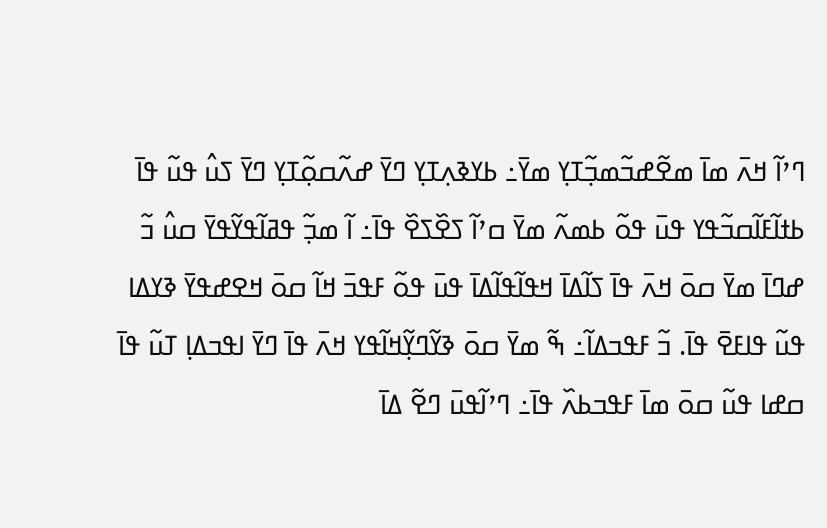ߣߴߊ߬ ߞߍ߫ ߘߊ߫ ߘߐ߬ߝߏ߬ߘߏ߲߬ߠߌ߲ ߘߌ߫߸ ߕߌߢߍ߲ߠߌ߲ ߣߌ߫ ߝߍ߬ߛߋ߲߬ߠߌ߲ ߣߌ߫ ߖߎ߮ ߟߎ߬ ߟߊ߫ ߕߙߊ߬ߓߊ߬ߛߏ߬ߟߌ ߟߎ߫ ߟߋ߬ ߕߘߍ߬ ߘߌ߫ ߛߴߊ߬ ߖߐ߰ߖߐ߰ ߟߊ߫߸ ߊ߬ ߘߏ߲߬ ߟߥߊ߬ߟߌ߬ߟߌ߫ ߛߎ߮ ߏ߬ ߝߣߊ߫ ߘߌ߫ ߛߋ߫ ߞߍ߫ ߟߊ߫ ߖߊ߬ߡߊ߫ ߞߟߊ߬ߟߊ߬ߡߊ߫ ߟߎ߫ ߟߋ߬ ߓߟߏ߫ ߞߊ߬ ߛߋ߫ ߞߐߝߟߌ߫ ߢߌߡߊ ߟߎ߬ ߟߊߓߐ߫ ߟߊ߫. ߏ߬ ߓߟߏߡߊ߬߸ ߒ߬ ߘߌ߫ ߛߋ߫ ߢߌ߬ߣߌ߲߬ߞߊ߬ߟߌ ߞߍ߫ ߟߊ߫ ߣߌ߫ ߊߟߏߡߊ߲ ߠߎ߬ ߟߊ߫ ߛߝߊ ߟߎ߬ ߛߋ߫ ߘߊ߫ ߓߟߏߕߍ߰ ߟߊ߫߸ ߣߴߊ߬ߟߎ߫ ߣߐ߬ ߡߊ߫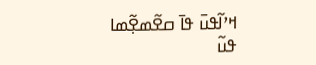ߞߴߊ߬ߟߎ߫ ߟߊ߫ ߛߐ߬ߘߐ߲߬ߘߊ ߟߎ߬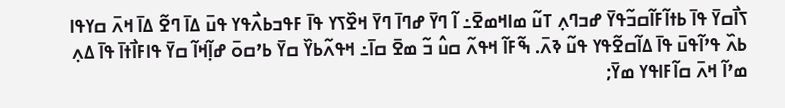ߖߊ߯ߛߌ߫ ߟߊ߫ ߕߙߊ߬ߓߊ߬ߛߏ߬ߟߌ߫ ߝߏߣߍ߲ ߠߎ߬ ߘߊߞߘߐ߫߸ ߊ߬ ߣߌ߫ ߝߣߊ߫ ߣߌ߫ ߞߐ߰ߖߌ ߟߊ߫ ߓߟߏߕߍ߯ߟߌ ߟߎ߫ ߡߊ߫ ߣߐ߬ ߡߊ߫ ߞߍ߫ ߛߌߟߊ ߕߍ߰ ߟߴߊ߬ߟߎ߫ ߟߊ߫ ߡߊ߬ߛߐ߬ߟߌ ߟߎ߬ ߢߍ߫. ߒ߬ߓߊ߬ ߞߟߍ߬ ߛߎ߮ ߏ߬ ߘߐ߫ ߛߊ߫߸ ߞߟߍ߬ߕߌ߰ ߛߌ߫ ߕߴߛߋ߫ ߝߊ߲߬ߞߊ߬ ߛߌ߫ ߟߊߓߊ߯ߙߊ߫ ߟߊ߫ ߡߍ߲ ߘߴߊ߬ ߞߍ߫ ߛߊ߬ߓߊߟߌ ߘߌ߫;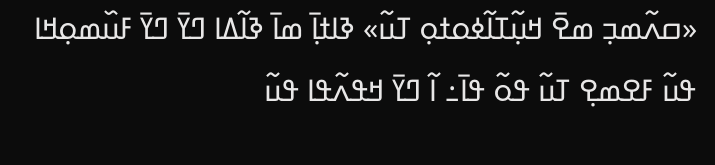«ߛߍ߬ߘߏ߲ ߘߐ߫ ߞߎ߲߬ߠߊ߬ߦߋߙߋ߲ ߠߎ߬» ߢߊߙߊ߲߫ ߘߊ߫ ߢߊ߬ߡߊ ߣߌ߫ ߣߌ߫ ߓߎ߰ߘߋ߲ߞߊ ߟߎ߬ ߓߐߘߐ߲ ߠߎ߬ ߟߋ߬ ߟߊ߫߸ ߊ߬ ߣߌ߫ ߞߟߍ߬ߟߊ ߟߎ߬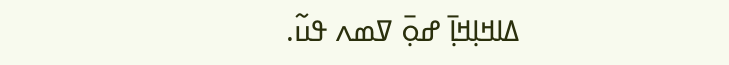ߡߊߞߊ߲ߞߊ߲߫ ߝߋ߲߫ ߜߘߍ ߟߎ߬.